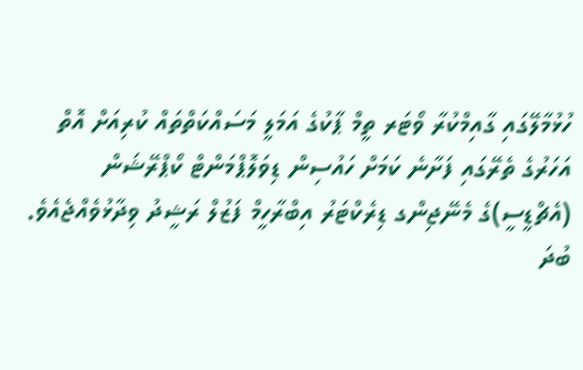ހުޅުމާލޭގައި ގާއިމްކުރާ ވޯޓަރ ތީމް ޕާކުގެ އަމަލީ މަސައްކަތްތައް ކުރިއަށް އޮތް އަހަރުގެ ތެރޭގައި ފަށާނެ ކަމަށް ހައުސިން ޑިވަލޮޕްމަންޓް ކޯޕްރޭޝަން (އެޗްޑީސީ)ގެ މެނޭޖިންގ ޑިރެކްޓަރު އިބްރާހީމް ފަޒުލް ރަޝީދު ވިދާޅުވެއްޖެއެވެ.
ބުދަ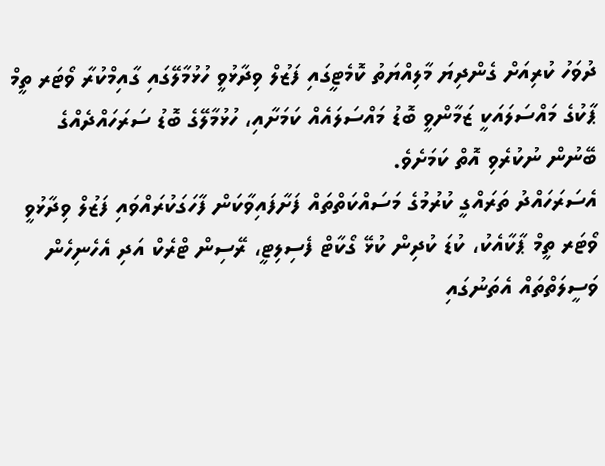ދުވަހު ކުރިއަށް ގެންދިޔަ މާލިއްޔަތު ކޮމެޓީގައި ފަޒުލް ވިދާޅުވީ ހުޅުމާލޭގައި ގާއިމްކުރާ ވޯޓަރ ތީމް ޕާކުގެ މައްސަލައަކީ ޒަމާންވީ ބޮޑު މައްސަލައެއް ކަމަށާއި، ހުޅުމާލޭގެ ބޮޑު ސަރަހައްދެއްގެ ބޭނުން ނުކުރެވި އޮތް ކަމަށެވެ.
އެސަރަހައްދު ތަރައްގީ ކުރުމުގެ މަސައްކަތްތައް ފަށާފައިވާކަން ފާހަގަކުރައްވައި ފަޒުލް ވިދާޅުވީ ވޯޓަރ ތީމް ޕާކާއެކު، ކުޑަ ކުދިން ކުޅޭ ގޯކާޓް ފެސިލިޓީ، ރޭސިން ޓްރެކް އަދި އެހެނިހެން ވަސީލަތްތައް އެތަނުގައި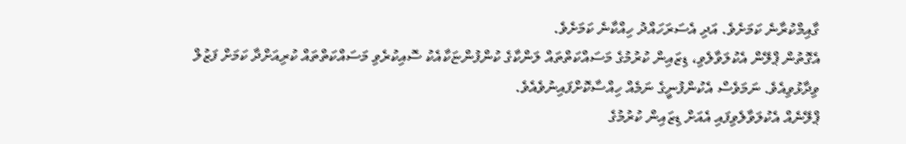ގާއިމްކުރާނެ ކަމަށެވެ. އަދި އެސަރަހައްދު ހިއްކާނެ ކަމަށެވެ.
އެގޮތުން ޕްލޭން އެކުލަވާލެވި، ޑިޒައިން ކުރުމުގެ މަސައްކަތްތައް ލަންކާގެ ކުންފުންޏަކާއެކު ސޮއިކުރެވި މަސައްކަތްތައް ކުރިއަށްދާ ކަމަށް ފަޒުލް ވިދާޅުވިއެވެ. ނަމަވެސް އެކުންފުނީގެ ނަމެއް ހިއްސާކޮށްފައިނުވެއެވެ.
ޕްލޭނެއް އެކުލަވާލެވިފައި އެއަށް ޑިޒައިން ކުރުމުގެ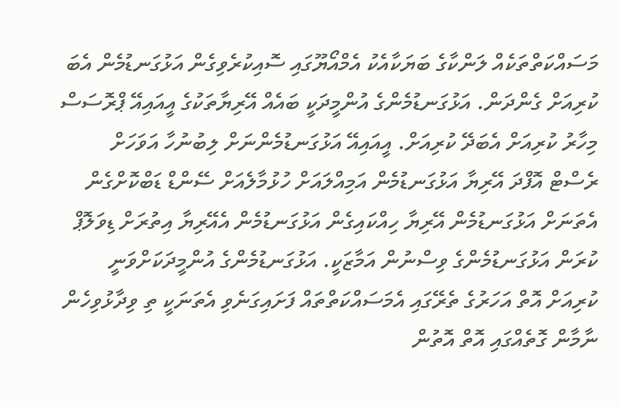މަސައްކަތްތަކެއް ލަންކާގެ ބަޔަކާއެކު އެމްއޯޔޫގައި ސޮއިކުރެވިގެން އަޅުގަނޑުމެން އެބަ ކުރިއަށް ގެންދަން. އަޅުގަނޑުމެންގެ އުންމީދަކީ ބައެއް އޭރިޔާތަކުގެ އީއައިއޭ ޕްރޮސަސް މިހާރު ކުރިއަށް އެބަދޭ ކުރިއަށް. އީއައިއޭ އަޅުގަނޑުމެންނަށް ލިބުނުހާ އަވަހަށް ރެސްޓް އޮފްދަ އޭރިޔާ އަޅުގަނޑުމެން އަމިއްލައަށް ހުޅުމާލެއަށް ސޭންޑް ޑަބްކޮށްގެން އެތަނަށް އަޅުގަނޑުމެން އޭރިޔާ ހިއްކައިގެން އަޅުގަނޑުމެން އެއޭރިޔާ އިތުރަށް ޑިވަލޮޕް ކުރަން އަޅުގަނޑުމެންގެ ވިސްނުން އަމާޒަކީ. އަޅުގަނޑުމެންގެ އުންމީދަކަށްވަނީ ކުރިއަށް އޮތް އަހަރުގެ ތެރޭގައި އެމަސައްކަތްތައް ފަށައިގަނެވި އެތަނަކީ ތި ވިދާޅުވިހެން ނާމާން ގޮތެއްގައި އޮތް އޮތުން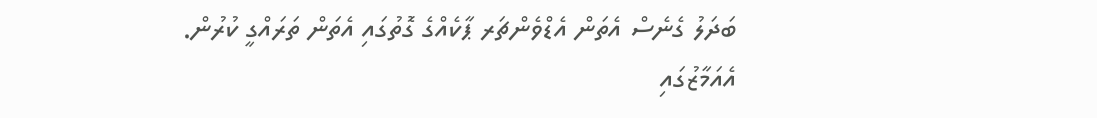ބަދަލު ގެނެސް އެތަން އެޑްވެންޗަރ ޕާކެއްގެ ގޮތުގައި އެތަން ތަރައްގީ ކުރުން. އެއަމާޒުގައި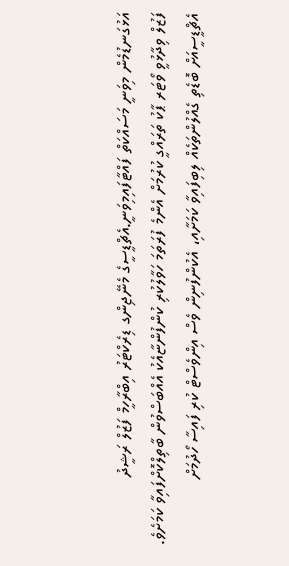އަޅުގަނޑުމެން މިވަނީ މަސައްކަތް ފައްޓާފައިމިވަނީ.އެޗްޑީސީގެ މެނޭޖިންގ ޑިރެކްޓަރު އިބްރާހީމް ފަޒުލް ރަޝީދު
ފަޒުލް ވިދާޅުވީ ވޯޓަރ ޕާކު ތަރައްގީ ކުރުމަށް އެންމެ ފުރަތަމަ ހަވާލުކުރި ކުންފުންޏާއެކު އެއްބަސްވުން ބާތިލްކޮށްފައިވާ ކަމަށެވެ. އެޗްޑީސީއަށް ބޮޑެތި ގެއްލުންތަކެއް ލިބިފައިވާ ކަމަށާއި، އެކުންފުނިން ވެސް އިންވެސްޓް ކުރި ފައިސާ ހޯދުމަށް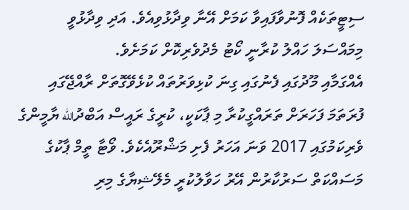ސިޓީތަކެއް ފޮނުވާފައިވާ ކަމަށް އޭނާ ވިދާޅުވިއެވެ. އަދި ވިދާޅުވީ މިމައްސަލަ ހައްލު ކުރާނީ ކޯޓު މެދުވެރިކޮށް ކަމަށެވެ.
އެއްގަމާއި މޫދުގައި ފެނުގައި ގިނަ ކުޅިވަރުތައް ކުޅެވޭގޮތަށް ރާއްޖޭގައި ފުރަތަމަ ފަހަރަށް ތަރައްގީކުރާ މި ޕާކަކީ، ކުރީގެ ރައީސް އަބްދުالله ޔާމީންގެ ވެރިކަމުގައި 2017 ވަނަ އަހަރު ފެށި މަޝްރޫއެކެވެ. ވޯޓާ ތީމް ޕާކުގެ މަސައްކަތް ސަރުކާރުން އޭރު ހަވާލުކުރީ މެލޭޝިޔާގެ މިރި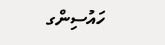ހައުސިންގ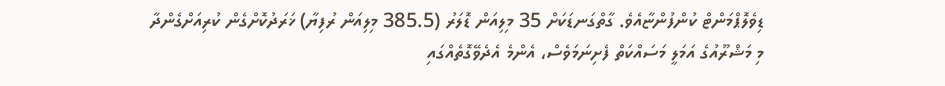ޑިވެލޮޕްމަންޓް ކުންފުންޏާއެވެ. ގާތްގަނޑަކަށް 35 މިލިއަން ޑޮލަރު (385.5 މިލިއަން ރުފިޔާ) ޚަރަދުކޮށްގެން ކުރިއަށްގެންދާ މި މަޝްރޫއުގެ އަމަލީ މަސައްކަތް ފެށިނަމަވެސް، އެންމެ އެދެވޭގޮތެއްގައި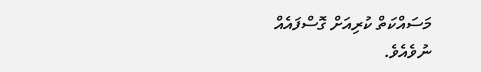މަސައްކަތް ކުރިއަށް ގޮސްފައެއް ނުވެއެވެ.